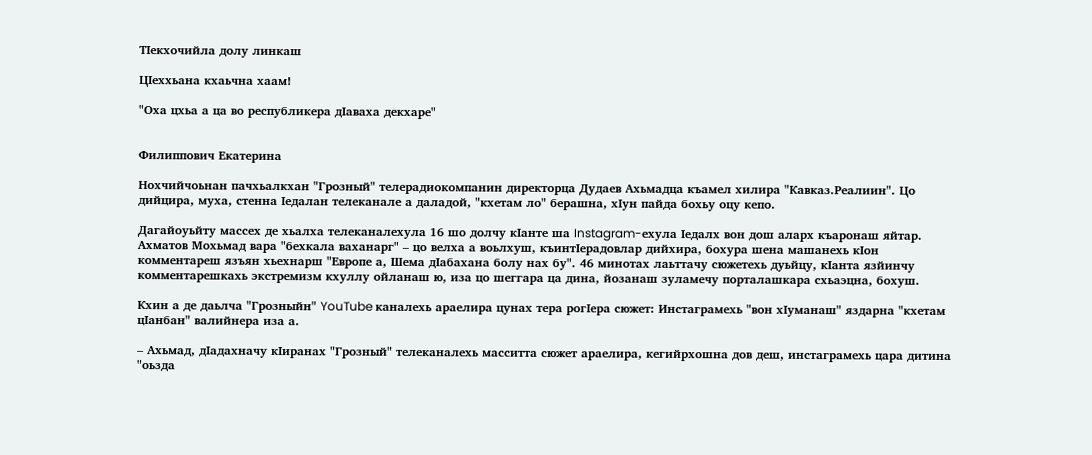ТIекхочийла долу линкаш

ЦIеххьана кхаьчна хаам!

"Оха цхьа а ца во республикера дIаваха декхаре"


Филиппович Екатерина

Нохчийчоьнан пачхьалкхан "Грозный" телерадиокомпанин директорца Дудаев Ахьмадца къамел хилира "Кавказ.Реалиин". Цо дийцира, муха, стенна Iедалан телеканале а даладой, "кхетам ло" берашна, хIун пайда бохьу оцу кепо.

Дагайоуьйту массех де хьалха телеканалехула 16 шо долчу кIанте ша Instagram-ехула Iедалх вон дош аларх къаронаш яйтар. Ахматов Мохьмад вара "бехкала ваханарг" – цо велха а воьлхуш, къинтIерадовлар дийхира, бохура шена машанехь кIон комментареш язъян хьехнарш "Европе а, Шема дIабахана болу нах бу". 46 минотах лаьттачу сюжетехь дуьйцу, кIанта язйинчу комментарешкахь экстремизм кхуллу ойланаш ю, иза цо шеггара ца дина, йозанаш зуламечу порталашкара схьаэцна, бохуш.

Кхин а де даьлча "Грозныйн" YouTube каналехь араелира цунах тера рогIера сюжет: Инстаграмехь "вон хIуманаш" яздарна "кхетам цIанбан" валийнера иза а.

– Ахьмад, дIадахначу кIиранах "Грозный" телеканалехь масситта сюжет араелира, кегийрхошна дов деш, инстаграмехь цара дитина "оьзда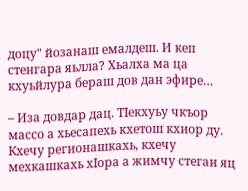доцу" йозанаш емалдеш. И кеп стенгара яьлла? Хьалха ма ца кхуьйлура бераш дов дан эфире…

– Иза довдар дац. ТIекхуьу чкъор массо а хьесапехь кхетош кхиор ду. Кхечу регионашкахь, кхечу мехкашкахь хIора а жимчу стеган яц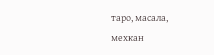таро, масала, мехкан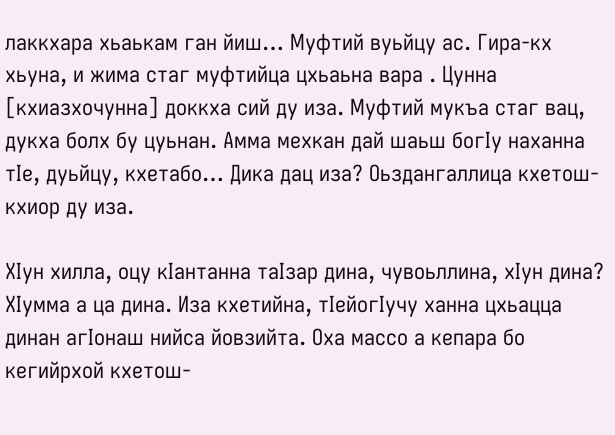лаккхара хьаькам ган йиш… Муфтий вуьйцу ас. Гира-кх хьуна, и жима стаг муфтийца цхьаьна вара . Цунна [кхиазхочунна] доккха сий ду иза. Муфтий мукъа стаг вац, дукха болх бу цуьнан. Амма мехкан дай шаьш богIу наханна тIе, дуьйцу, кхетабо… Дика дац иза? Оьздангаллица кхетош-кхиор ду иза.

ХIун хилла, оцу кIантанна таIзар дина, чувоьллина, хIун дина? ХIумма а ца дина. Иза кхетийна, тIейогIучу ханна цхьацца динан агIонаш нийса йовзийта. Оха массо а кепара бо кегийрхой кхетош-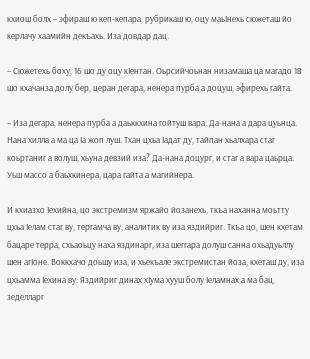кхиош болх – эфираш ю кеп-кепара, рубрикаш ю, оцу маьIнехь сюжеташ йо керлачу хаамийн декъахь. Иза довдар дац.

– Сюжетехь боху, 16 шо ду оцу кIентан. Оьрсийчоьнан низамаша ца магадо 18 шо кхачанза долу бер, церан дегара, ненера пурба а доцуш, эфирехь гайта.

– Иза дегара, ненера пурба а даьккхина гойтуш вара. Да-нана а дара цуьнца. Нана хилла а ма ца Iа жоп луш. Тхан цхьа Iадат ду, тайпан хьалхара стаг коьртаниг а волуш, хьуна девзий иза? Да-нана доцург, и стаг а вара цаьрца. Уьш массо а баьхкинера, цара гайта а магийнера.

И кхиазхо Iехийна, цо экстремизм яржайо йозанехь, ткъа наханна моьтту цхьа Iелам стаг ву, тергамча ву, аналитик ву иза яздийриг. Ткъа цо, шен кхетам бацаре терра, схьаоьцу наха яздинарг, иза шеггара долуш санна охьадуьллу шен агIоне. Воккхачо доьшу иза, и хьекъале экстремистан йоза, кхеташ ду, иза цхьамма Iехина ву. Яздийриг динах хIума хууш болу Iеламнах а ма бац, зеделларг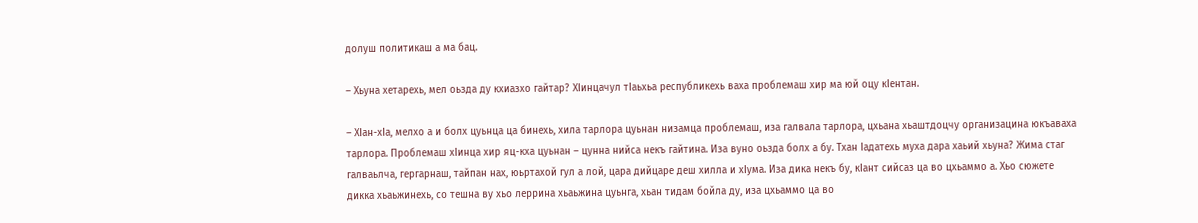долуш политикаш а ма бац.

– Хьуна хетарехь, мел оьзда ду кхиазхо гайтар? ХIинцачул тIаьхьа республикехь ваха проблемаш хир ма юй оцу кIентан.

– ХIан-хIа, мелхо а и болх цуьнца ца бинехь, хила тарлора цуьнан низамца проблемаш, иза галвала тарлора, цхьана хьаштдоцчу организацина юкъаваха тарлора. Проблемаш хIинца хир яц-кха цуьнан – цунна нийса некъ гайтина. Иза вуно оьзда болх а бу. Тхан Iадатехь муха дара хаьий хьуна? Жима стаг галваьлча, гергарнаш, тайпан нах, юьртахой гул а лой, цара дийцаре деш хилла и хIума. Иза дика некъ бу, кIант сийсаз ца во цхьаммо а. Хьо сюжете дикка хьаьжинехь, со тешна ву хьо леррина хьаьжина цуьнга, хьан тидам бойла ду, иза цхьаммо ца во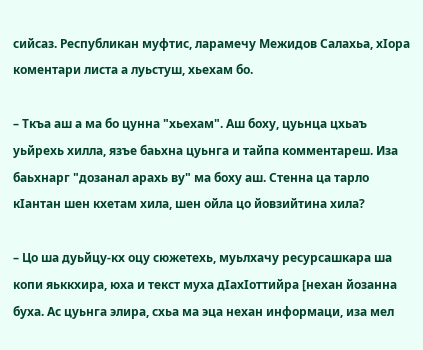сийсаз. Республикан муфтис, ларамечу Межидов Салахьа, хIора коментари листа а луьстуш, хьехам бо.

– Ткъа аш а ма бо цунна "хьехам". Аш боху, цуьнца цхьаъ уьйрехь хилла, язъе баьхна цуьнга и тайпа комментареш. Иза баьхнарг "дозанал арахь ву" ма боху аш. Стенна ца тарло кIантан шен кхетам хила, шен ойла цо йовзийтина хила?

– Цо ша дуьйцу-кх оцу сюжетехь, муьлхачу ресурсашкара ша копи яьккхира, юха и текст муха дIахIоттийра [нехан йозанна буха. Ас цуьнга элира, схьа ма эца нехан информаци, иза мел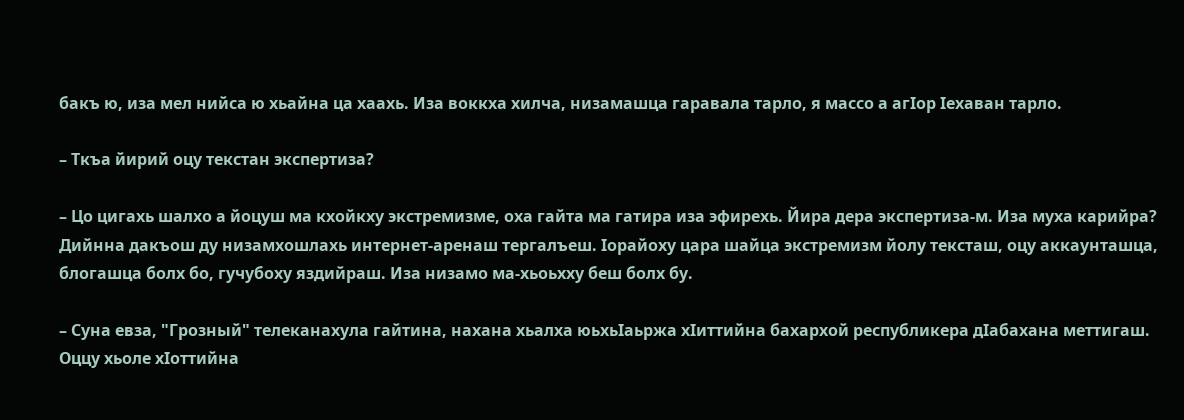бакъ ю, иза мел нийса ю хьайна ца хаахь. Иза воккха хилча, низамашца гаравала тарло, я массо а агIор Iехаван тарло.

– Ткъа йирий оцу текстан экспертиза?

– Цо цигахь шалхо а йоцуш ма кхойкху экстремизме, оха гайта ма гатира иза эфирехь. Йира дера экспертиза-м. Иза муха карийра? Дийнна дакъош ду низамхошлахь интернет-аренаш тергалъеш. Iорайоху цара шайца экстремизм йолу тексташ, оцу аккаунташца, блогашца болх бо, гучубоху яздийраш. Иза низамо ма-хьоьхху беш болх бу.

– Суна евза, "Грозный" телеканахула гайтина, нахана хьалха юьхьIаьржа хIиттийна бахархой республикера дIабахана меттигаш. Оццу хьоле хIоттийна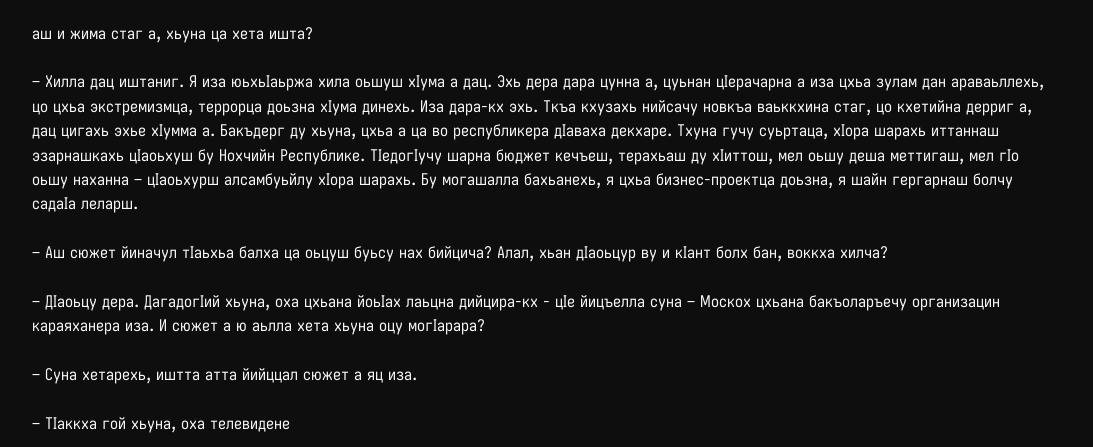аш и жима стаг а, хьуна ца хета ишта?

– Хилла дац иштаниг. Я иза юьхьIаьржа хила оьшуш хIума а дац. Эхь дера дара цунна а, цуьнан цIерачарна а иза цхьа зулам дан араваьллехь, цо цхьа экстремизмца, террорца доьзна хIума динехь. Иза дара-кх эхь. Ткъа кхузахь нийсачу новкъа ваьккхина стаг, цо кхетийна дерриг а, дац цигахь эхье хIумма а. Бакъдерг ду хьуна, цхьа а ца во республикера дIаваха декхаре. Тхуна гучу суьртаца, хIора шарахь иттаннаш эзарнашкахь цIаоьхуш бу Нохчийн Республике. ТIедогIучу шарна бюджет кечъеш, терахьаш ду хIиттош, мел оьшу деша меттигаш, мел гIо оьшу наханна – цIаоьхурш алсамбуьйлу хIора шарахь. Бу могашалла бахьанехь, я цхьа бизнес-проектца доьзна, я шайн гергарнаш болчу садаIа леларш.

– Аш сюжет йиначул тIаьхьа балха ца оьцуш буьсу нах бийцича? Алал, хьан дIаоьцур ву и кIант болх бан, воккха хилча?

– ДIаоьцу дера. ДагадогIий хьуна, оха цхьана йоьIах лаьцна дийцира-кх - цIе йицъелла суна – Москох цхьана бакъоларъечу организацин караяханера иза. И сюжет а ю аьлла хета хьуна оцу могIарара?

– Суна хетарехь, иштта атта йийццал сюжет а яц иза.

– ТIаккха гой хьуна, оха телевидене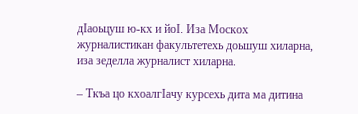дIаоьцуш ю-кх и йоI. Иза Москох журналистикан факультетехь доьшуш хиларна, иза зеделла журналист хиларна.

– Ткъа цо кхоалгIачу курсехь дита ма дитина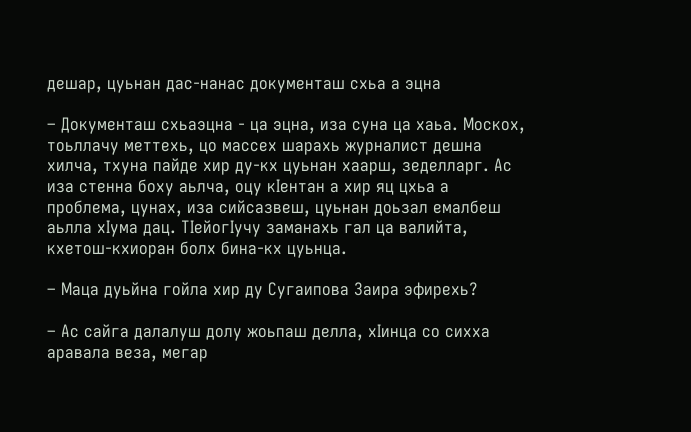дешар, цуьнан дас-нанас документаш схьа а эцна

– Документаш схьаэцна - ца эцна, иза суна ца хаьа. Москох, тоьллачу меттехь, цо массех шарахь журналист дешна хилча, тхуна пайде хир ду-кх цуьнан хаарш, зеделларг. Ас иза стенна боху аьлча, оцу кIентан а хир яц цхьа а проблема, цунах, иза сийсазвеш, цуьнан доьзал емалбеш аьлла хIума дац. ТIейогIучу заманахь гал ца валийта, кхетош-кхиоран болх бина-кх цуьнца.

– Маца дуьйна гойла хир ду Сугаипова Заира эфирехь?

– Ас сайга далалуш долу жоьпаш делла, хIинца со сихха аравала веза, мегар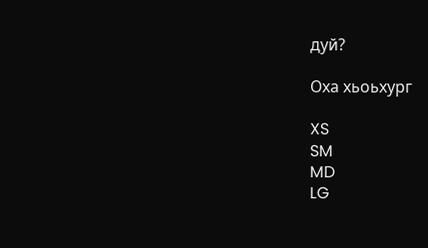дуй?

Оха хьоьхург

XS
SM
MD
LG